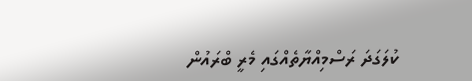ކުލަގަދަ ރަސްމިއްޔާތެއްގައި މެރީ ބްރައުން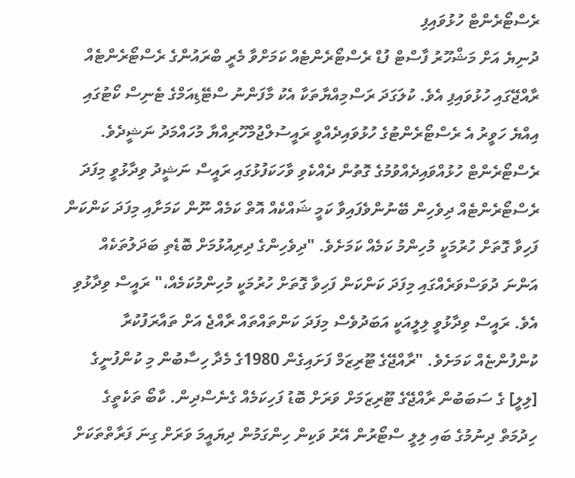ރެސްޓޯރެންޓް ހުޅުވައިފި
ދުނިޔެ އަށް މަޝްހޫރު ފާސްޓް ފުޑް ރެސްޓޯރެންޓެއް ކަމަށްވާ މެރީ ބްރައުންގެ ރެސްޓޯރެންޓެއް ރާއްޖޭގައި ހުޅުވައިފި އެވެ. ކުލަގަދަ ރަސްމިއްޔާތަކާ އެކު މާފަންނު ސްޓޭޑިއަމްގެ ޓެނިސް ކޯޓުގައި އިއްޔެ ހަވީރު އެ ރެސްޓޯރެންޓުގެ ހުޅުވައިދެއްވީ ރައީސުލްޖުމްހޫރިއްޔާ މުހައްމަދު ނަޝީދެވެ. ރެސްޓޯރެންޓް ހުޅުއްވައިދެއްވުމުގެ ގޮތުން ދެއްކެވި ވާހަކަފުޅުގައި ރައީސް ނަޝީދު ވިދާޅުވީ މިފަދަ ރެސްޓޯރެންޓެއް ދިވެހިން ބޭނުންވެފައިވާ ކަމީ ޝައްކެއް އޮތް ކަމެއް ނޫން ކަމަށާއި މިފަދަ ކަންކަން ފަހިވާ ގޮތަށް ހުރުމަކީ މުހިންމު ކަމެއް ކަމަށެވެ. "ދިވެހިންގެ ދިރިއުޅުމަށް ބޮޑެތި ބަދަލުތަކެއް އަންނަ ދުވަސްވަރެއްގައި މިފަދަ ކަންކަން ފަހިވާ ގޮތަށް ހުރުމަކީ މުހިންމުކަމެއް،" ރައީސް ވިދާޅުވި އެވެ. ރައީސް ވިދާޅުވީ ލިލީއަކީ އަބަދުވެސް މިފަދަ ކަންތައްތައް ރާއްޖެ އަށް ތައާރަފުކުރާ ކުންފުންޏެއް ކަމަށެވެ. "ރާއްޖޭގެ ޓޫރިޒަމް ފަށައިގެން 1980ގެ މެދާ ހިސާބުން މި ކުންފުނީގެ [ލިލީ] ގެ ސަބަބުން ރާއްޖޭގެ ޓޫރިޒަމަށް ވަރަށް ބޮޑު ފަހިކަމެއް ގެނެސްދިން. ކާބޯ ތަކެތީގެ ހިދުމަތް ދިނުމުގެ ބައި ލިލީ ސްޓޯރުން އޭރު ވަކިން ހިންގަމުން ދިޔައީމަ ވަރަށް ގިނަ ފަރާތްތަކަށް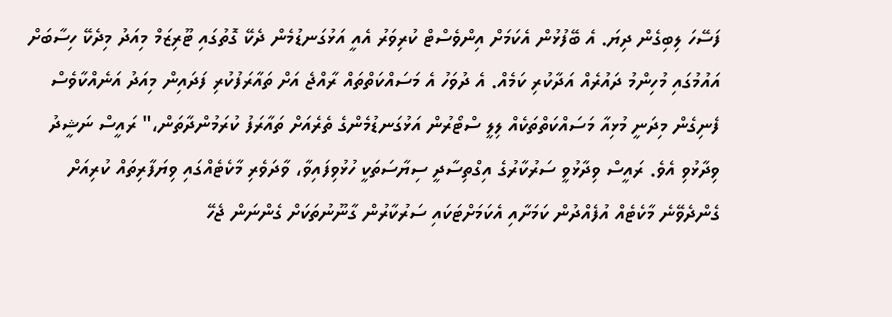ފަސޭހަ ލިބިގެން ދިޔަ. އެ ބޭފުޅުން އެކަމަށް އިންވެސްޓް ކުރިވަރު އެއީ އަޅުގަނޑުމެން ދެކޭ ގޮތުގައި ޓޫރިޒަމް މިއަދު މިދެކޭ ހިސާބަށް އައުމުގައި މުހިންމު ދައުރެއް އަދާކުރި ކަމެއް. އެ ދުވަހު އެ މަސައްކަތްތައް ރާއްޖެ އަށް ތައާރަފުކުރި ފަދައިން މިއަދު އަނެއްކާވެސް ފެނިގެން މިދަނީ މުޅިއާ މަސައްކަތްތަކެއް ލިލީ ސްޓޯރުން އަޅުގަނޑުމެންގެ ތެރެއަށް ތައާރަފު ކުރަމުންދާތަން،" ރައީސް ނަޝީދު ވިދާޅުވި އެވެ. ރައީސް ވިދާޅުވީ ސަރުކާރުގެ އިގްތިސާދީ ސިޔާސަތަކީ ހުޅުވިފައިވާ، ވާދަވެރި މާކެޓެއްގައި ވިޔަފާރިތައް ކުރިއަށް ގެންދެވޭނެ މާކެޓެއް އުފެއްދުން ކަމަށާއި އެކަމަށްޓަކައި ސަރުކާރުން ގާނޫނުތަކަށް ގެންނަން ޖެހޭ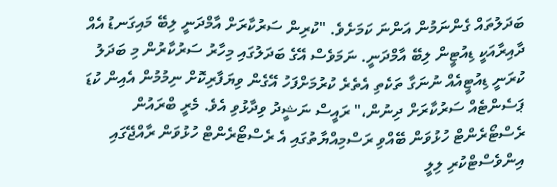ބަދަލުތައް ގެންނަމުން އަންނަ ކަމަށެވެ. "ކުރިން ސަރުކާރަށް އާމްދަނީ ލިބޭ މައިގަނޑު އެއް ދާއިރާއަކީ ޑިއުޓީން ލިބޭ އާމްދަނީ. ނަމަވެސް އޭގެ ބަދަލުގައި މިހާރު ސަރުކާރުން މި ބަދަލު ކުރަނީ ޑިއުޓީއެއް ނުނަގާ ތަކެތި އެތެރެ ކުރުމަށްފަހު އޭގެން ވިޔަފާރިކޮށް ނިމުމުން އެއިން ކުޑަ ޕަސެންޓެއް ސަރުކާރަށް ދިނުން،" ރައީސް ނަޝީދު ވިދާޅުވި އެވެ. މެރީ ބްރައުން ރެސްޓޯރެންޓް ހުޅުވަން ބޭއްވި ރަސްމިއްޔާތުގައި އެ ރެސްޓޯރެންޓް ހުޅުވަން ރާއްޖޭގައި އިންވެސްޓްކުރި ލިލީ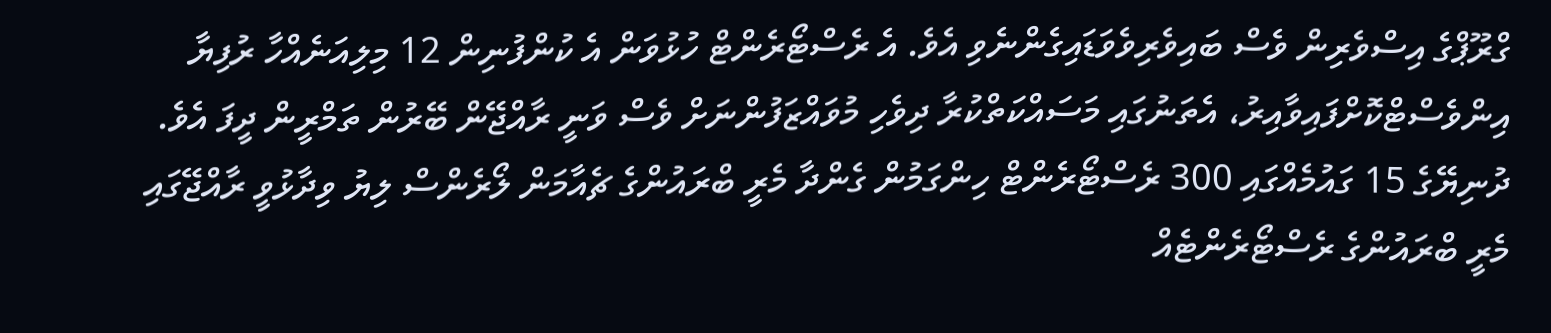ގްރޫޕްގެ އިސްވެރިން ވެސް ބައިވެރިވެވަޑައިގެންނެވި އެވެ. އެ ރެސްޓޯރެންޓް ހުޅުވަން އެ ކުންފުނިން 12 މިލިއަނެއްހާ ރުފިޔާ އިންވެސްޓްކޮށްފައިވާއިރު، އެތަނުގައި މަސައްކަތްކުރާ ދިވެހި މުވައްޒަފުންނަށް ވެސް ވަނީ ރާއްޖޭން ބޭރުން ތަމްރީން ދީފަ އެވެ. ދުނިޔޭގެ 15 ގައުމެއްގައި 300 ރެސްޓޯރެންޓް ހިންގަމުން ގެންދާ މެރީ ބްރައުންގެ ޗެއާމަން ލޯރެންސް ލިޔު ވިދާޅުވީ ރާއްޖޭގައި މެރީ ބްރައުންގެ ރެސްޓޯރެންޓެއް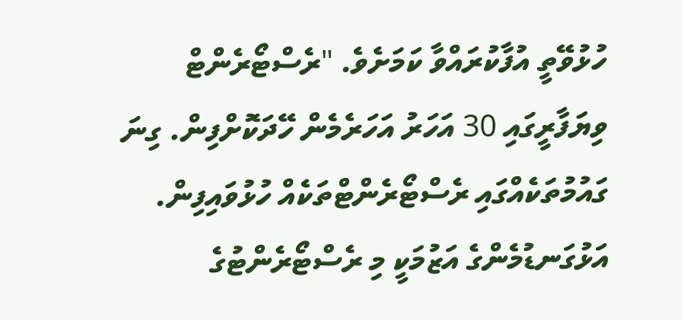ހުޅުވޭތީ އުފާކުރައްވާ ކަމަށެވެ. "ރެސްޓޯރެންޓް ވިޔަފާރީގައި 30 އަހަރު އަހަރެމެން ހޭދަކޮށްފިން. ގިނަ ގައުމުތަކެއްގައި ރެސްޓޯރެންޓްތަކެއް ހުޅުވައިފިން. އަޅުގަނޑުމެންގެ އަޒުމަކީ މި ރެސްޓޯރެންޓުގެ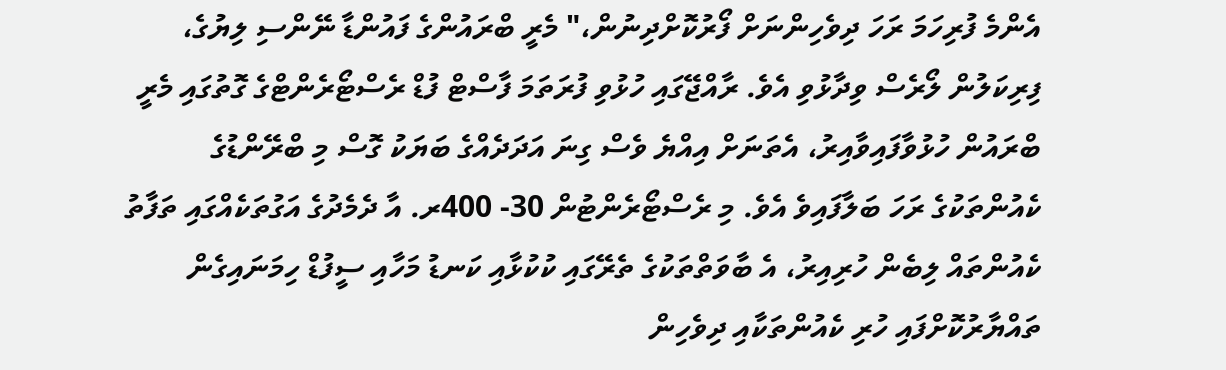އެންމެ ފުރިހަމަ ރަހަ ދިވެހިންނަށް ފޯރުކޮށްދިނުން،" މެރީ ބްރައުންގެ ފައުންޑާ ނޭންސި ލިޔުގެ، ފިރިކަލުން ލޯރެސް ވިދާޅުވި އެވެ. ރާއްޖޭގައި ހުޅުވި ފުރަތަމަ ފާސްޓް ފުޑް ރެސްޓޯރެންޓްގެ ގޮތުގައި މެރީ ބްރައުން ހުޅުވާފައިވާއިރު، އެތަނަށް އިއްޔެ ވެސް ގިނަ އަދަދެއްގެ ބަޔަކު ގޮސް މި ބްރޭންޑުގެ ކެއުންތަކުގެ ރަހަ ބަލާފައިވެ އެވެ. މި ރެސްޓޯރެންޓުން 30- 400ރ. އާ ދެމެދުގެ އަގުތަކެއްގައި ތަފާތު ކެއުންތައް ލިބެން ހުރިއިރު، އެ ބާވަތްތަކުގެ ތެރޭގައި ކުކުޅާއި ކަނޑު މަހާއި ސީފުޑް ހިމަނައިގެން ތައްޔާރުކޮށްފައި ހުރި ކެއުންތަކާއި ދިވެހިން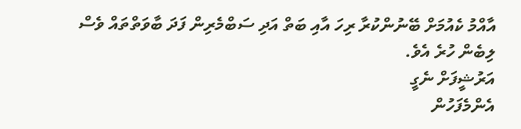އާއްމު ކެއުމަށް ބޭނުންކުރާ ރިހަ އާއި ބަތް އަދި ސަބްމެރިން ފަދަ ބާވަތްތައް ވެސް ލިބެން ހުރެ އެވެ.
އަރުޝީފަށް ނެގީ
އެންމެފަހުން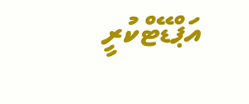އަޕްޑޭޓްކުރީ